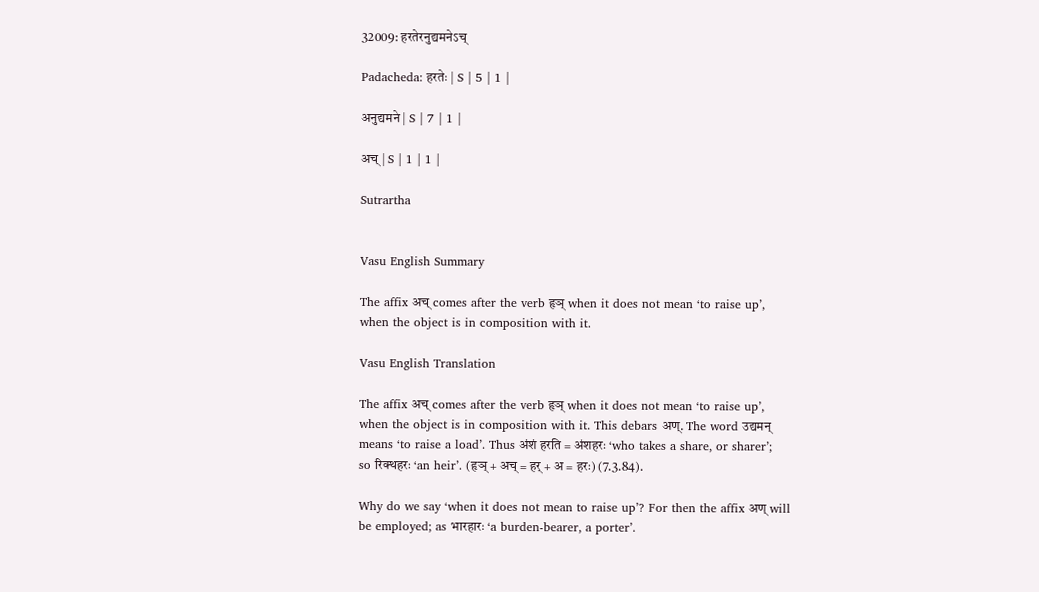32009: हरतेरनुद्यमनेऽच्

Padacheda: हरतेः | S | 5 | 1 |

अनुद्यमने | S | 7 | 1 |

अच् | S | 1 | 1 |

Sutrartha


Vasu English Summary

The affix अच् comes after the verb हृञ् when it does not mean ‘to raise up’, when the object is in composition with it.

Vasu English Translation

The affix अच् comes after the verb हृञ् when it does not mean ‘to raise up’, when the object is in composition with it. This debars अण्. The word उद्यमन् means ‘to raise a load’. Thus अंशं हरति = अंशहरः ‘who takes a share, or sharer’; so रिक्थहरः ‘an heir’. (हृञ् + अच् = हर् + अ = हरः) (7.3.84).

Why do we say ‘when it does not mean to raise up’? For then the affix अण् will be employed; as भारहारः ‘a burden-bearer, a porter’.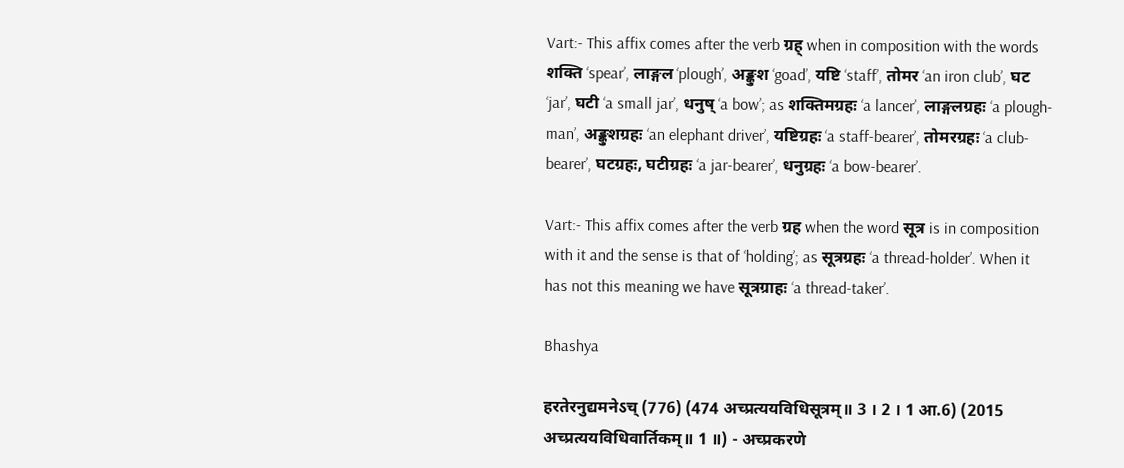Vart:- This affix comes after the verb ग्रह् when in composition with the words शक्ति ‘spear’, लाङ्गल ‘plough’, अङ्कुश ‘goad’, यष्टि ‘staff’, तोमर ‘an iron club’, घट ‘jar’, घटी ‘a small jar’, धनुष् ‘a bow’; as शक्तिमग्रहः ‘a lancer’, लाङ्गलग्रहः ‘a plough-man’, अङ्कुशग्रहः ‘an elephant driver’, यष्टिग्रहः ‘a staff-bearer’, तोमरग्रहः ‘a club-bearer’, घटग्रहः, घटीग्रहः ‘a jar-bearer’, धनुग्रहः ‘a bow-bearer’.

Vart:- This affix comes after the verb ग्रह when the word सूत्र is in composition with it and the sense is that of ‘holding’; as सूत्रग्रहः ‘a thread-holder’. When it has not this meaning we have सूत्रग्राहः ‘a thread-taker’.

Bhashya

हरतेरनुद्यमनेऽच् (776) (474 अच्प्रत्ययविधिसूत्रम्॥ 3 । 2 । 1 आ.6) (2015 अच्प्रत्ययविधिवार्तिकम्॥ 1 ॥) - अच्प्रकरणे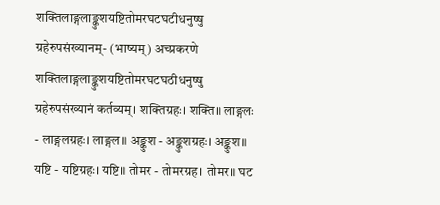शक्तिलाङ्गलाङ्कुशयष्टितोमरघटघटीधनुष्षु ग्रहेरुपसंख्यानम्- (भाष्यम्) अच्प्रकरणे शक्तिलाङ्गलाङ्कुशयष्टितोमरघटघठीधनुष्षु ग्रहेरुपसंख्यानं कर्तव्यम्। शक्तिग्रहः। शक्ति॥ लाङ्गलः - लाङ्गलग्रहः। लाङ्गल॥ अङ्कुश - अङ्कुशग्रहः। अङ्कुश॥ यष्टि - यष्टिग्रहः। यष्टि॥ तोमर - तोमरग्रह। तोमर॥ घट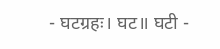- घटग्रहः। घट॥ घटी -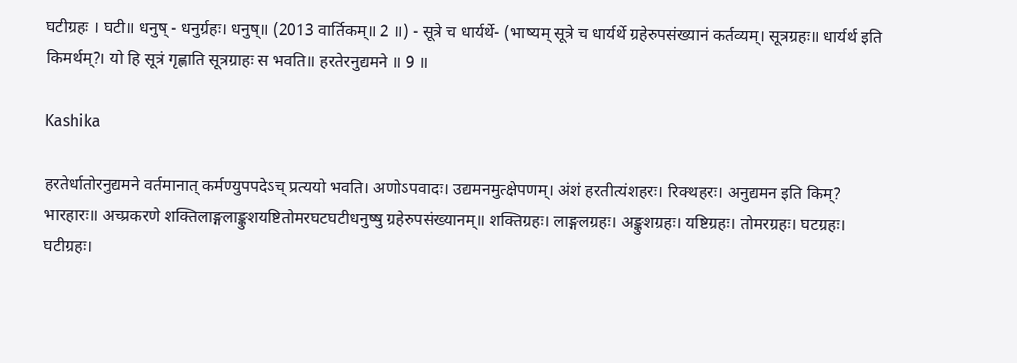घटीग्रहः । घटी॥ धनुष् - धनुर्ग्रहः। धनुष्॥ (2013 वार्तिकम्॥ 2 ॥) - सूत्रे च धार्यर्थे- (भाष्यम् सूत्रे च धार्यर्थे ग्रहेरुपसंख्यानं कर्तव्यम्। सूत्रग्रहः॥ धार्यर्थ इति किमर्थम्?। यो हि सूत्रं गृह्णाति सूत्रग्राहः स भवति॥ हरतेरनुद्यमने ॥ 9 ॥

Kashika

हरतेर्धातोरनुद्यमने वर्तमानात् कर्मण्युपपदेऽच् प्रत्ययो भवति। अणोऽपवादः। उद्यमनमुत्क्षेपणम्। अंशं हरतीत्यंशहरः। रिक्थहरः। अनुद्यमन इति किम्? भारहारः॥ अच्प्रकरणे शक्तिलाङ्गलाङ्कुशयष्टितोमरघटघटीधनुष्षु ग्रहेरुपसंख्यानम्॥ शक्तिग्रहः। लाङ्गलग्रहः। अङ्कुशग्रहः। यष्टिग्रहः। तोमरग्रहः। घटग्रहः। घटीग्रहः।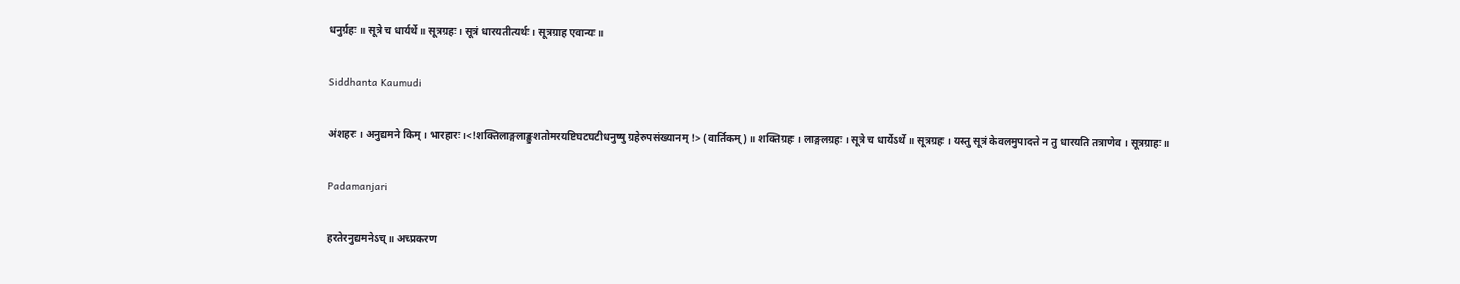धनुर्ग्रहः ॥ सूत्रे च धार्यर्थे॥ सूत्रग्रहः। सूत्रं धारयतीत्यर्थः। सूत्रग्राह एवान्यः॥

Siddhanta Kaumudi

अंशहरः । अनुद्यमने किम् । भारहारः ।<!शक्तिलाङ्गलाङ्कुशतोमरयष्टिघटघटीधनुष्षु ग्रहेरुपसंख्यानम् !> (वार्तिकम्) ॥ शक्तिग्रहः । लाङ्गलग्रहः । सूत्रे च धार्येऽर्थे ॥ सूत्रग्रहः । यस्तु सूत्रं केवलमुपादत्ते न तु धारयति तत्राणेव । सूत्रग्राहः ॥

Padamanjari

हरतेरनुद्यमनेऽच्॥ अच्प्रकरण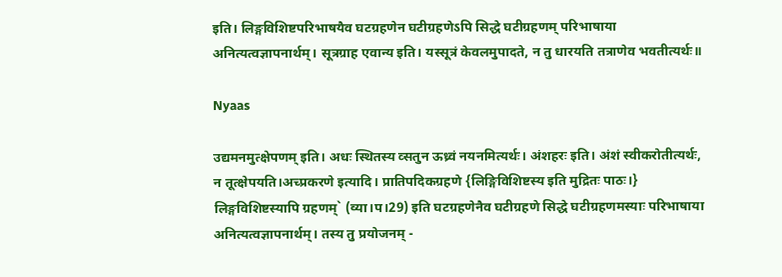इति। लिङ्गविशिष्टपरिभाषयैव घटग्रहणेन घटीग्रहणेऽपि सिद्धे घटीग्रहणम् परिभाषाया अनित्यत्वज्ञापनार्थम्। सूत्रग्राह एवान्य इति। यस्सूत्रं केवलमुपादते, न तु धारयति तत्राणेव भवतीत्यर्थः॥

Nyaas

उद्यमनमुत्क्षेपणम् इति। अधः स्थितस्य व्सतुन ऊध्र्वं नयनमित्यर्थः। अंशहरः इति। अंशं स्वीकरोतीत्यर्थः, न तूत्क्षेपयति।अच्प्रकरणे इत्यादि। प्रातिपदिकग्रहणे {लिङ्गिविशिष्टस्य इति मुद्रितः पाठः।} लिङ्गविशिष्टस्यापि ग्रहणम्` (व्या।प।29) इति घटग्रहणेनैव घटीग्रहणे सिद्धे घटीग्रहणमस्याः परिभाषाया अनित्यत्वज्ञापनार्थम्। तस्य तु प्रयोजनम् -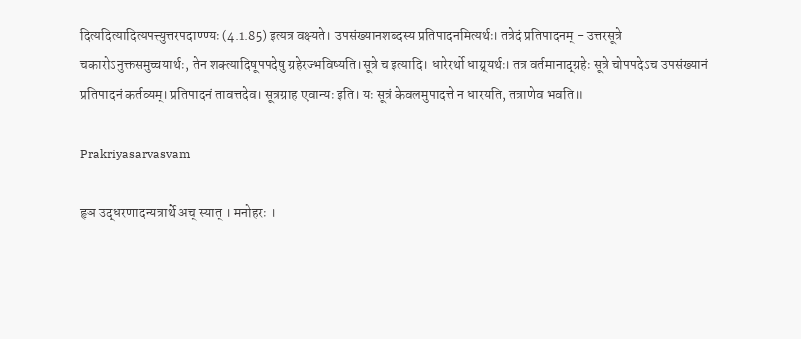दित्यदित्यादित्यपत्त्युत्तरपदाण्ण्यः (4.1.85) इत्यत्र वक्ष्यते। उपसंख्यानशब्दस्य प्रतिपादनमित्यर्थः। तत्रेदं प्रतिपादनम् - उत्तरसूत्रे चकारोऽनुक्तसमुच्चयार्थः, तेन शक्त्यादिषूपपदेषु ग्रहेरज्भविष्यति।सूत्रे च इत्यादि। धारेरर्थो धाय्र्यर्थः। तत्र वर्तमानाद्ग्रहेः सूत्रे चोपपदेऽच उपसंख्यानं प्रतिपादनं कर्तव्यम्। प्रतिपादनं तावत्तदेव। सूत्रग्राह एवान्यः इति। यः सूत्रं केवलमुपादत्ते न धारयति, तत्राणेव भवति॥

Prakriyasarvasvam

हृञ उद्धरणादन्यत्रार्थे अच् स्यात् । मनोहरः ।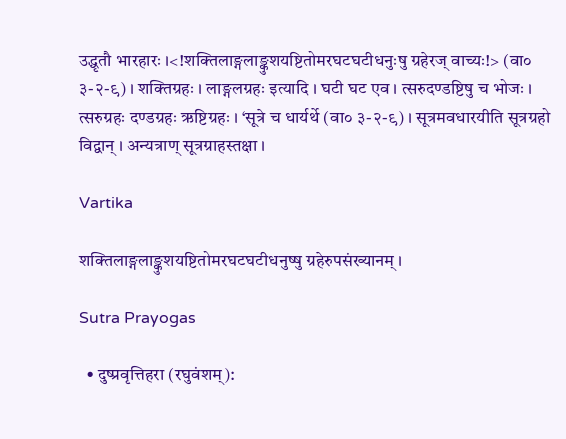उद्धृतौ भारहारः ।<!शक्तिलाङ्गलाङ्कुशयष्टितोमरघटघटीधनुःषु ग्रहेरज् वाच्यः!> (वा० ३-२-९) । शक्तिग्रहः । लाङ्गलग्रहः इत्यादि । घटी घट एव । त्सरुदण्डष्टिषु च भोजः । त्सरुग्रहः दण्डग्रहः ऋष्टिग्रहः । ‘सूत्रे च धार्यर्थे (वा० ३-२-९) । सूत्रमवधारयीति सूत्रग्रहो विद्वान् । अन्यत्राण् सूत्रग्राहस्तक्षा ।

Vartika

शक्तिलाङ्गलाङ्कुशयष्टितोमरघटघटीधनुष्षु ग्रहेरुपसंख्यानम् ।

Sutra Prayogas

  • दुष्प्रवृत्तिहरा (रघुवंशम्):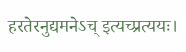हरतेरनुद्यमनेऽच् इत्यच्प्रत्ययः।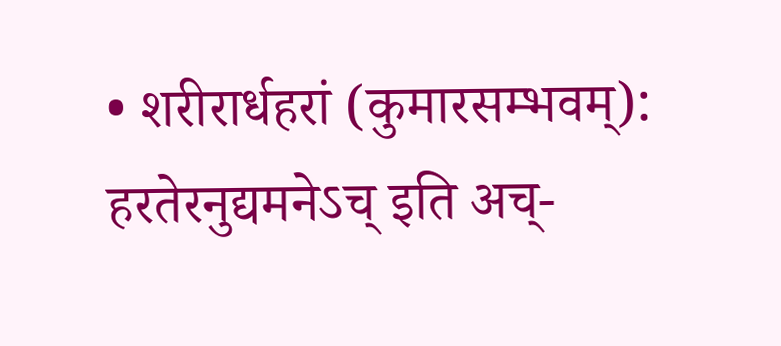• शरीरार्धहरां (कुमारसम्भवम्): हरतेरनुद्यमनेऽच् इति अच्-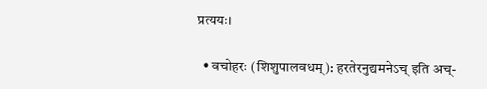प्रत्ययः।

  • वचोहरः (शिशुपालवधम्): हरतेरनुद्यमनेऽच् इति अच्-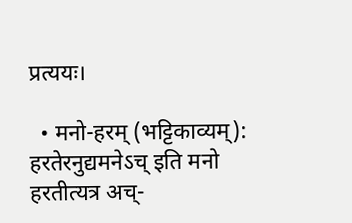प्रत्ययः।

  • मनो-हरम् (भट्टिकाव्यम्): हरतेरनुद्यमनेऽच् इति मनो हरतीत्यत्र अच्-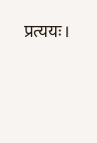प्रत्ययः।